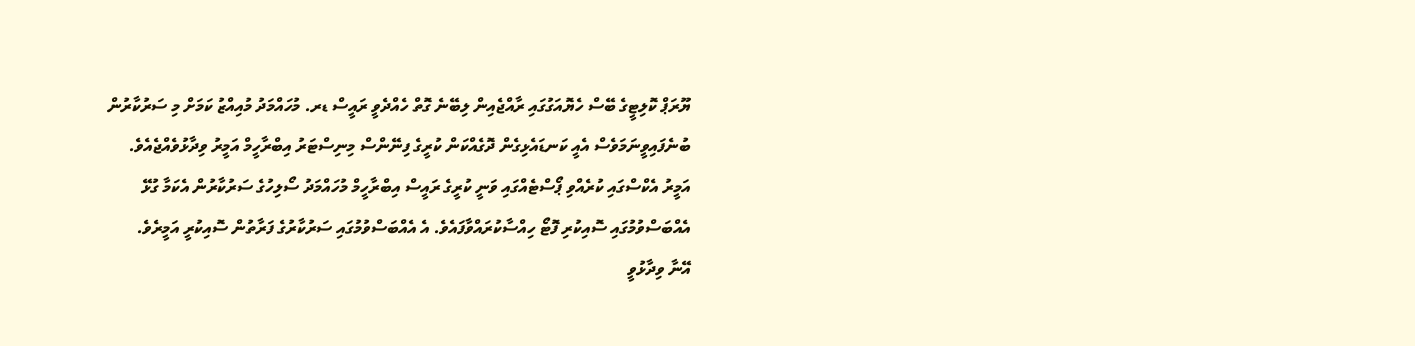ޔޫރަޕް ކޮލިޓީގެ ބޭސް ހެޔޮއަގުގައި ރާއްޖެއިން ލިބޭނެ ގޮތް ހެއްދެވީ ރައީސް ޑރ. މުހައްމަދު މުއިއްޒު ކަމަށް މި ސަރުކާރުން ބުނެފައިވީނަމަވެސް އެއީ ކަނޑައެޅިގެން ދޮގެއްކަން ކުރީގެ ފިނޭންސް މިނިސްޓަރު އިބްރާހީމް އަމީރު ވިދާޅުވެއްޖެއެވެ.
އަމީރު އެކްސްގައި ކުރެއްވި ޕޯސްޓެއްގައި ވަނީ ކުރީގެ ރައީސް އިބްރާހީމް މުހައްމަދު ސޯލިހުގެ ސަރުކާރުން އެކަމާ ގުޅޭ އެއްބަސްވުމުގައި ސޮއިކުރި ފޮޓޯ ހިއްސާކުރައްވާފައެވެ. އެ އެއްބަސްވުމުގައި ސަރުކާރުގެ ފަރާތުން ސޮއިކުރީ އަމީރެވެ.
އޭނާ ވިދާޅުވީ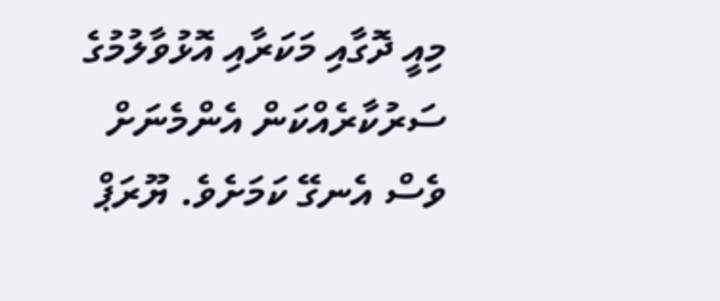މިއީ ދޮގާއި މަކަރާއި އޮޅުވާލުމުގެ ސަރުކާރެއްކަން އެންމެނަށް ވެސް އެނގޭ ކަމަށެވެ. ޔޫރަޕް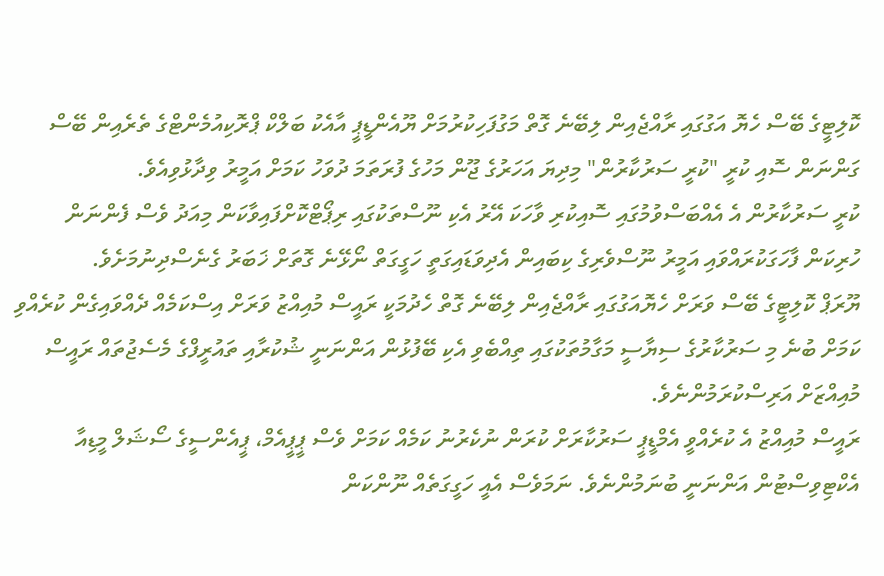ކޮލިޓީގެ ބޭސް ހެޔޮ އަގުގައި ރާއްޖެއިން ލިބޭނެ ގޮތް މަގުފަހިކުރުމަށް ޔޫއެންޑީޕީ އާއެކު ބަލްކް ޕްރޮކިއުމެންޓްގެ ތެރެއިން ބޭސް ގަންނަން ސޮއި ކުރީ "ކުރީ ސަރުކާރުން" މިދިޔަ އަހަރުގެ ޖޫން މަހުގެ ފުރަތަމަ ދުވަހު ކަމަށް އަމީރު ވިދާޅުވިއެވެ.
ކުރީ ސަރުކާރުން އެ އެއްބަސްވުމުގައި ސޮއިކުރި ވާހަކަ އޭރު އެކި ނޫސްތަކުގައި ރިޕޯޓްކޮށްފައިވާކަން މިއަދު ވެސް ފެންނަން ހުރިކަން ފާހަގަކުރައްވައި އަމީރު ނޫސްވެރިގެ ކިބައިން އެދިވަޑައިގަތީ ހަގީގަތް ނޯޅޭނެ ގޮތަށް ޚަބަރު ގެނެސްދިނުމަށެވެ.
ޔޫރަޕް ކޮލިޓީގެ ބޭސް ވަރަށް ހެޔޮއަގުގައި ރާއްޖެއިން ލިބޭނެ ގޮތް ހެދުމަކީ ރައީސް މުއިއްޒު ވަރަށް އިސްކަމެއް ދެއްވައިގެން ކުރެއްވި ކަމަށް ބުނެ މި ސަރުކާރުގެ ސިޔާސީ މަގާމުތަކުގައި ތިއްބެވި އެކި ބޭފުޅުން އަންނަނީ ޝުކުރާއި ތައުރީފްގެ މެސެޖުތައް ރައީސް މުއިއްޒަށް އަރިސްކުރަމުންނެވެ.
ރައީސް މުއިއްޒު އެ ކުރެއްވީ އެމްޑީޕީ ސަރުކާރަށް ކުރަން ނުކެރުނު ކަމެއް ކަމަށް ވެސް ޕީޕީއެމް، ޕީއެންސީގެ ސޯޝަލް މީޑިއާ އެކްޓިވިސްޓުން އަންނަނީ ބުނަމުންނެވެ. ނަމަވެސް އެއީ ހަގީގަތެއް ނޫންކަން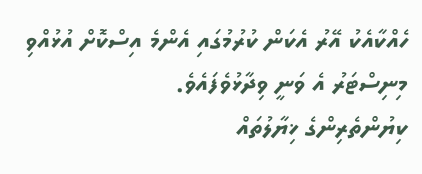ހެއްކާއެކު އޭރު އެކަން ކުރުމުގައި އެންމެ އިސްކޮށް އުޅުއްވި މިނިސްޓަރު އެ ވަނީ ވިދާޅުވެފައެވެ.
ކިޔުންތެރިންގެ ޚިޔާލުތައް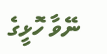ނޭވާ ހޮޅީގެ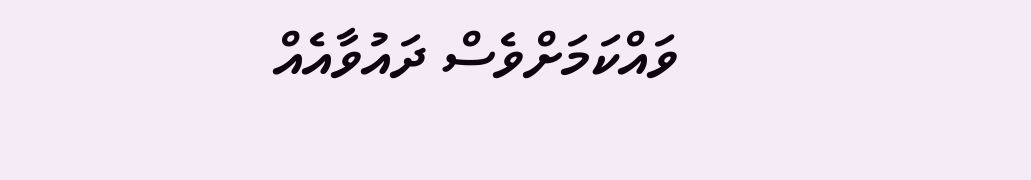ވައްކަމަށްވެސް ދައުވާއެއް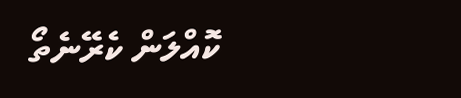ކޮއްލަން ކެރޭނެތޯ